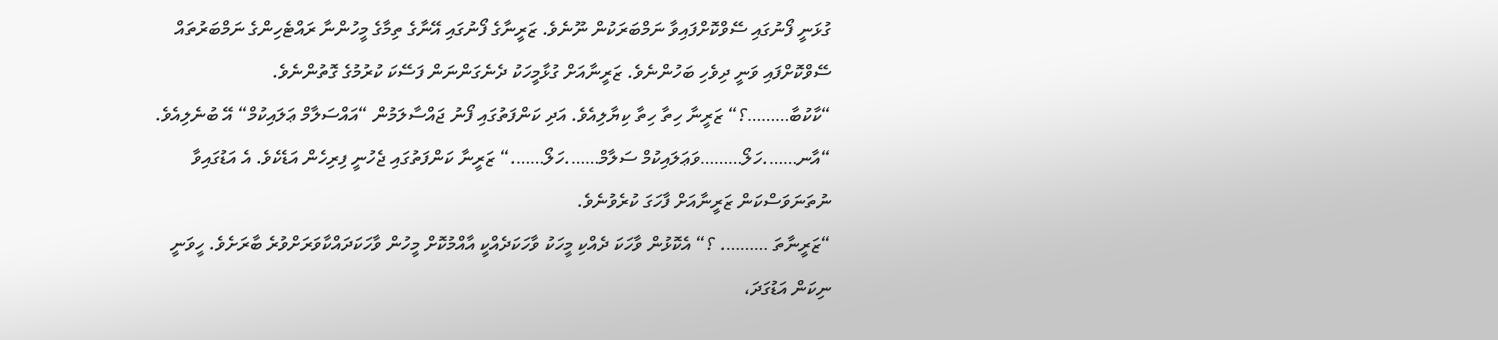ގުޅަނީ ފޯނުގައި ސޭވްކޮށްފައިވާ ނަމްބަރަކުން ނޫނެވެ. ޒަރީނާގެ ފޯނުގައި އޭނާގެ ތިމާގެ މީހުންނާ ރައްޓެހިންގެ ނަމްބަރުތައް ސޭވްކޮށްފައި ވަނީ ދިވެހި ބަހުންނެވެ. ޒަރީނާއަށް ގުޅާމީހަކު ދެނެގަންނަން ފަސޭކަ ކުރުމުގެ ގޮތުންނެވެ.
“ކާކުބާ………؟“ ޒަރީނާ ހިތާ ހިތާ ކިޔާލިއެވެ. އަދި ކަންފަތުގައި ފޯނު ޖައްސާލަމުން “އައްސަލާމް ޢަލައިކުމް“ އޭ ބުނެލިއެވެ.
“އާނ…….ހަލޯ………ވަޢަލައިކުމް ސަލާމް…….ހަލޯ…….“ ޒަރީނާ ކަންފަތުގައި ޖެހުނީ ފިރިހެން އަޑެކެވެ. އެ އަޑުގައިވާ ނުތަނަވަސްކަން ޒަރީނާއަށް ފާހަގަ ކުރެވުނެވެ.
“ޒަރީނާތަ ………. ؟“ އެކޮޅުން ވާހަކަ ދެއްކި މީހަކު ވާހަކަދެއްކީ އާއްމުކޮށް މީހުން ވާހަކަދައްކާވަރަށްވުރެ ބާރަށެވެ. ހީވަނީ ނިކަން އަޑުގަދަ،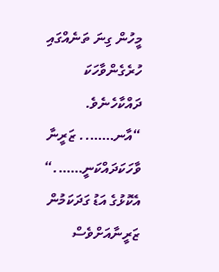މީހުން ގިނަ ތަނެއްގައި ހުރެގެންވާހަކަ ދައްކާހެނެވެ.
“އާނ…….. ޒަރީނާ ވާހަކަދައްކަނީ…….“ އެކޮޅުގެ އަޑު ގަދަކަމުން ޒަރީނާއަށްވެސް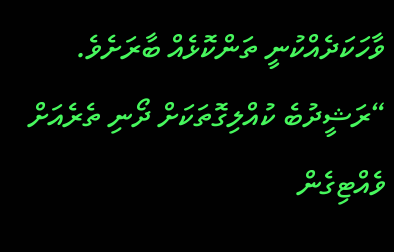ވާހަކަދެއްކުނީ ތަންކޮޅެއް ބާރަށެވެ.
“ރަޝީދުބެ ކުއްލިގޮތަކަށް ދޯނި ތެރެއަށް ވެއްޓިގެން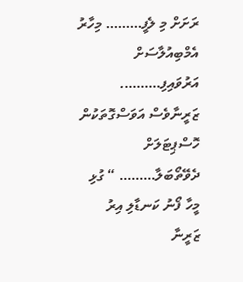ރަށަށް މި ލެފީ……… މިހާރު އެމްބިއުލާސަށް އަރުވައިފި………. ޒަރީނާވެސް އަވަސްގޮތަކުން ހޮސްޕިޓަލަށް ދެވޭތޯބަލާ……… “ ގުޅި މީހާ ފޯނު ކަނޑާލި އިރު ޒަރީނާ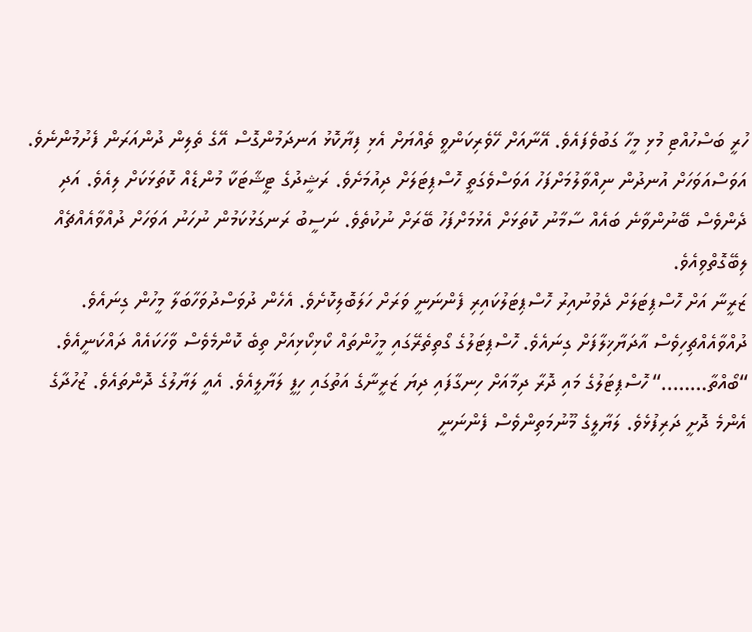ހުރީ ބަސްހުއްޓި މުޅި މީހާ ގަބުވެފައެވެ. އޭނާއަށް ހޭވެރިކަންވީ ތެއްޔަށް އެޅި ފިޔާކޮޅު އަނދަމުންގޮސް އޭގެ ތެލިން ދުންއަރަން ފެށުމުންނެވެ.
އަވަސްއަވަހަށް އުނދުން ނިއްވާލުމަށްފަހު އަވަސްވެގަތީ ހޮސްޕިޓަލަށް ދިއުމަށެވެ. ރަޝީދުގެ ޓީޝާޓަކާ މުންޑެއް ކޮތަޅަކަށް ލިއެވެ. އަދި ދެންވެސް ބޭނުންވާނެ ބައެއް ސާމާނު ކޮތަޅަށް އެޅުމަށްފަހު ބޭރަށް ނުކުތެވެ. ނަސީބު ރަނގަޅުކަމުން ނުހަނު އަވަހަށް ދުއްވާއެއްޗެއް ލިބޭގޮތްވިއެވެ.
ޒަރީނާ އަށް ހޮސްޕިޓަލަށް ދެވުނުއިރު ހޮސްޕިޓަލުކައިރި ފެންނަނީ ވަރަށް ހަލަބޮލިކޮށެވެ. އެހެން ދުވަސްދުވަހާބަލާ މީހުން ގިނައެވެ. ދުއްވާއެއްޗިހިވެސް އާދަޔާޚިލާފަށް ގިނައެވެ. ހޮސްޕިޓަލުގެ ގޯތިތެރޭގައި މީހުންތައް ކޯޅިކޯޅިއަށް ތިބެ ކޮންމެވެސް ވާހަކައެއް ދައްކަނީއެވެ.
“ބޯއްތާ……..“ ހޮސްޕިޓަލުގެ މައި ދޮރާ ދިމާއަށް ހިނގާފައި ދިޔަ ޒަރީނާގެ އަތުގައި ހިފީ ލަޔާލީއެވެ. އެއީ ލަޔާލުގެ ދޮންތައެވެ. ޒުހުދާގެ އެންމެ ދޮށީ ދަރިފުޅެވެ. ލަޔާލީގެ މޫނުމަތިންވެސް ފެންނަނީ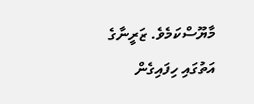މާޔޫސްކަމެވެ. ޒަރީނާގެ އަތުގައި ހިފައިގެން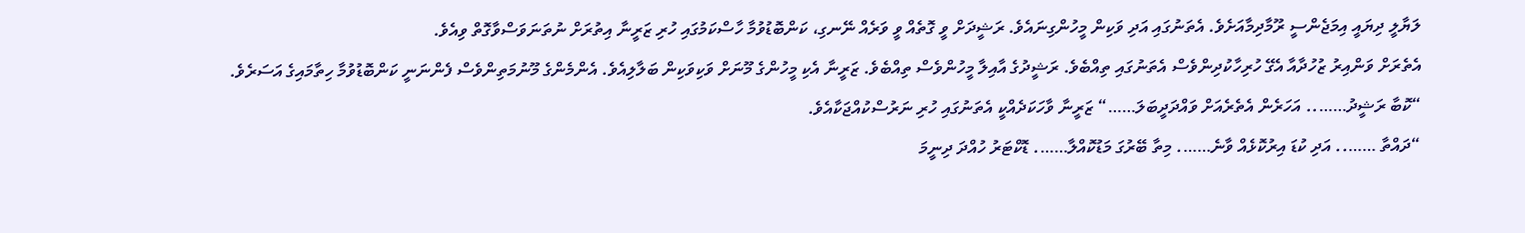ލަޔާލީ ދިޔައީ އިމަޖެންސީ ރޫމާދިމާއަށެވެ. އެތަނުގައި އަދި ވަކިން މީހުންގިނައެވެ. ރަޝީދަށް ވީ ގޮތެއް ވީ ވަރެއް ނޭނގި، ކަންބޮޑުވުމާ ހާސްކަމުގައި ހުރި ޒަރީނާ އިތުރަށް ނުތަނަވަސްވާގޮތް ވިއެވެ.
އެތެރަށް ވަންއިރު ޒުހުދާއާ އެގޭ ހުރިހާކުދިންވެސް އެތަނުގައި ތިއްބެވެ. ރަޝީދުގެ އާއިލާ މީހުންވެސް ތިއްބެވެ. ޒަރީނާ އެކި މީހުންގެ މޫނަށް ވަކިވަކިން ބަލާލިއެވެ. އެންމެންގެ މޫނުމަތިންވެސް ފެންނަނީ ކަންބޮޑުވުމާ ހިތާމައިގެ އަސަރެވެ.
“ކޮބާ ރަޝީދު…….. އަހަރެން އެތެރެއަށް ވައްދަދީބަލަ……“ ޒަރީނާ ވާހަކަދެއްކީ އެތަނުގައި ހުރި ނަރުސްކުއްޖަކާއެވެ.
“ދައްތާ …….. އަދި ކުޑަ އިރުކޮޅެއް ވާނެ……. މިތާ ބޭރުގަ މަޑުކޮއްލާ……. ޑޮކްޓަރު ހުއްދަ ދިނީމަ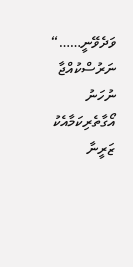ވަދެވޭނީ……“ ނަރުސްކުއްޖާ ނުހަނު އޯގާތެރިކަމާއެކު ޒަރީނާ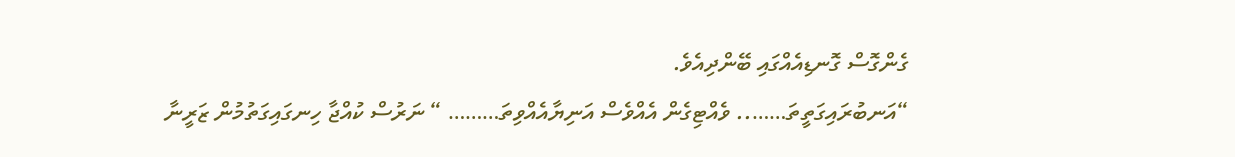ގެންގޮސް ގޮނޑިއެއްގައި ބޭންދިއެވެ.
“އަނބުރައިގަތީތަ…….. ވެއްޓިގެން އެއްވެސް އަނިޔާއެއްވިތަ……… “ ނަރުސް ކުއްޖާ ހިނގައިގަތުމުން ޒަރީނާ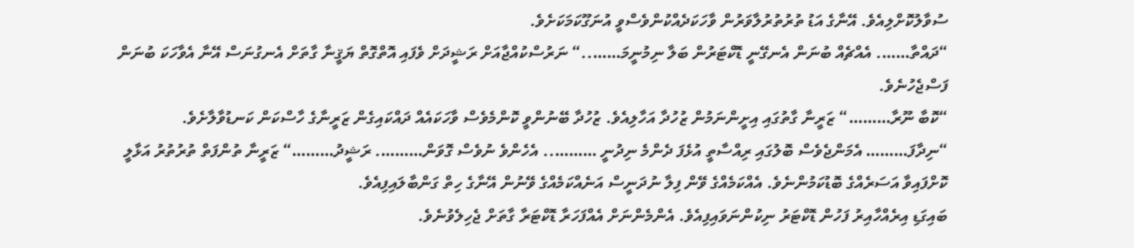ސުވާލުކޮށްލިއެވެ. އޭނާގެ އަޑު ތުރުތުރުލާވަރުން ވާހަކަދެއްކުންވެސްވީ އުނަގޫކަމަކަށެވެ.
“ދައްތާ……. އެއްޗެއް ބުނަން އެނގޭނީ ޑޮކްޓަރުން ބަލާ ނިމުނީމަ……..“ ނަރުސްކުއްޖާއަށް ރަޝީދަށް ވެފައި އޮތްގޮތް ޔަޤީނާ ގާތަށް އެނގުނަސް އޭނާ އެވާހަކަ ބުނަން ފަސްޖެހުނެވެ.
“ކޮބާ ނޫރާ………“ ޒަރީނާ ގާތުގައި އިށީންނަމުން ޒުހުދާ އަހާލިއެވެ. ޒުހުދާ ބޭނުންވީ ކޮންމެވެސް ވާހަކައެއް ދައްކައިގެން ޒަރީނާގެ ހާސްކަން ކަނޑުވާލާށެވެ.
“ނިދާފަ……… އެމަންޖެވެސް ބޮލުގައި ރިއްސާތީ އުޅެފަ ދެންމެ ނިދުނީ ……….. އެހެންވެ ނުވެސް ގޮވަން………. ރަޝީދު………“ ޒަރީނާ ތުންފަތް ތުރުތުރު އަޅާލީ ކޮށްފައިވާ އަސަރެއްގެ ބޮޑުކަމުންނެވެ. އެއްކަމެއްގެ ވޭން ފިލާ ނުދަނީސް އަނެއްކަމެއްގެ ވޭނުން އޭނާގެ ހިތް ގަންބާލައިފިއެވެ.
ބައިގަޑި އިރެއްހާއިރު ފަހުން ޑޮކްޓަރު ނިކުންނަވައިފިއެވެ. އެންމެންނަށް އެއްފަހަރާ ޑޮކްޓަރާ ގާތަށް ޖެހިލެވުނެވެ.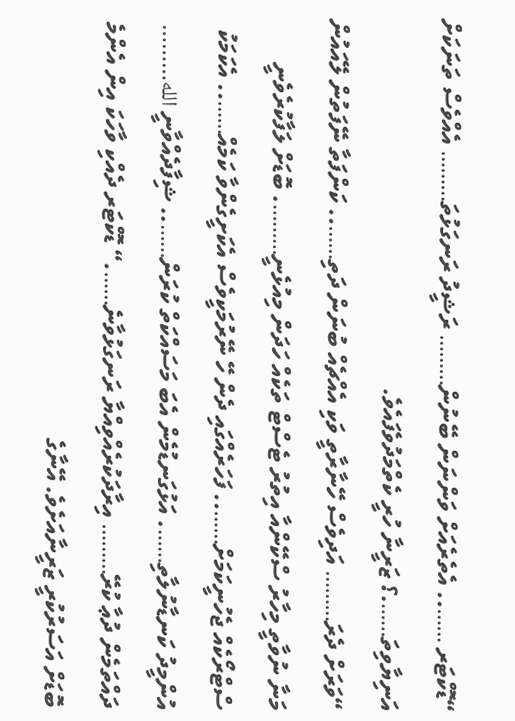“ޑޮކްޓަރ …….. އެތެރެއަށް ވަންނަން ބޭނުން……… ރަޝީދު ރަނގަޅުތަ……… އެއްވެސް ތަނަކަށް އަނިޔާވިތަ…….؟ ޒަރީނާ ހުރީ ކެތްމަދުވެފައެވެ.
“ވަރަށް ދެރަ……… އަދިވެސް ހޭނާރާތީ ވަކި އެއްޗެއް ބުނަން ދަތި…….. ކަންފަތާ ނޭފަތުން ލޭއައުން މަނާ ނުވާތީ މިހާރު ސްކޭންއާ އިތުރު ޓެސްޓް ތަކެއް ހަދަން މިއުޅެނީ………. ބޮޑަށް ލަފާކުރެވެނީ ސްޓްރޯކެއް ޖެހުނީކަމަށް…….. ފަހަރެއްގައި ދެން ހޭ ނޭރުމަކީވެސް އެކަށީގެންވާ ކަމެއް…….. އެކަމަކު އުންމީދު ކަނޑާނުލާތި……. އަޅުގަނޑުމެން އެބަ މަސައްކަތް ކުރަން…….. ޝިފާދެއްވާނީ الله……… ދައްތަމެން ދުޢާ ކުރޭ……… އިރާދަކުރެއްވިއްޔާ ރަނގަޅުވާނެ…….“ ޑޮކްޓަރ ދެއްކި ވާހަކަ އިން އެންމެ ބޮޑަށް އަސަރުކުރީ ޒަރީނާއަށެވެ. އޭނާގެ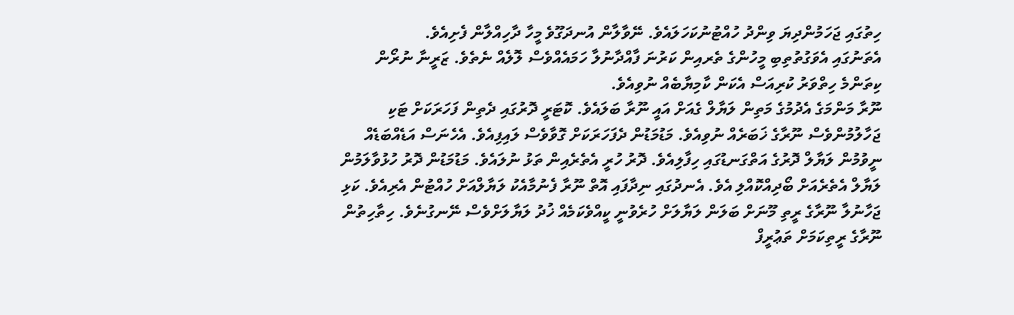ހިތުގައި ޖަހަމުންދިޔަ ވިންދު ހުއްޓުނުކަހަލައެވެ. ނޭވާލާން އުނދަގޫވެ މީހާ ދާހިއްލާން ފެށިއެވެ.
އެތަނުގައި އެވަގުތުތިބި މީހުންގެ ތެރއިން ކަރުނަ ފާއްދާނުލާ ހަމައެއްވެސް ލޮލެއް ނެތެވެ. ޒަރީނާ ނުރޯން ކިތަންމެ ހިތްވަރު ކުރިއަސް އެކަން ކާމިޔާބެއް ނުވިއެވެ.
ނޫރާ މަންމަގެ އެދުމުގެ މަތިން ލަޔާލް ގެއަށް އައީ ނޫރާ ބަލައެވެ. ކޮޓަރީ ދޮރުގައި ދެތިން ފަހަރަކަށް ޓަކި ޖަހާލުމުންވެސް ނޫރާގެ ޚަބަރެއް ނުވިއެވެ. މަޑުމަޑުން ދެފަހަރަކަށް ގޮވާވެސް ލައިފިއެވެ. އެހެނަސް އަޑެއްބަޑެއް ނީވުމުން ލަޔާލް ދޮރުގެ އަތްގަނޑުގައި ހިފާލިއެވެ. ދޮރު ހުރީ އެތެރެއިން ތަޅު ނުލައެވެ. މަޑުމަޑުން ދޮރު ހުޅުވާލަމުން ލަޔާލް އެތެރެއަށް ބޯދިއްކޮއްލި އެވެ. އެނދުގައި ނިދާފައި އޮތް ނޫރާ ފެނުމާއެކު ލަޔާލްއަށް ހުއްޓުން އެރިއެވެ. ކަޅި ޖަހާނުލާ ނޫރާގެ ރީތި މޫނަށް ބަލަން ލަޔާލަށް ހުރެވުނީ ކީއްވެކަމެއް ޚުދު ލަޔާލަށްވެސް ނޭނގުނެވެ. ހިތާހިތުން ނޫރާގެ ރީތިކަމަށް ތަޢުރީފް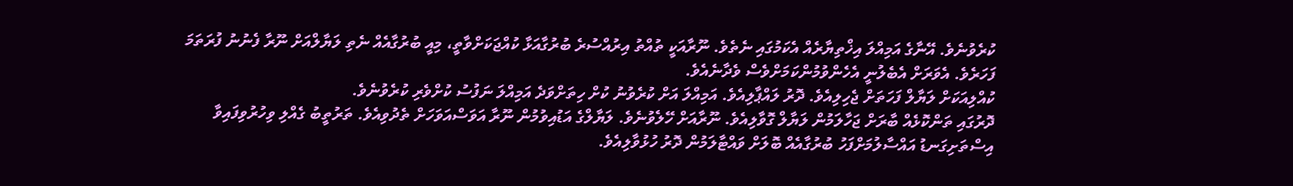ކުރެވުނެވެ. އޭނާގެ އަމިއްލަ އިޚްތިޔާރެއް އެކަމުގައި ނެތެވެ. ނޫރާއަކީ ތުއްތު އިރުއްސުރެ ބުރުގާއަޅާ ކުއްޖަކަށްވާތީ، މިއީ ބުރުގާއެއް ނެތި ލަޔާލްއަށް ނޫރާ ފެނުނު ފުރަތަމަ ފަހަރެވެ. އެވަރަށް އެބެލުނީ އެހެންވުމުންކަމަށްވެސް ވެދާނެއެވެ.
ކުއްލިއަކަށް ލަޔާލް ފަހަތަށް ޖެހިލިއެވެ. ދޮރު ލައްޕާލިއެވެ. އަމިއްލަ އަށް ކުރެވުނު ކުށް ހިތަށްވަދެ އަމިއްލަ ނަފުސު ކުށްވެރި ކުރެވުނެވެ.
ދޮރުގައި ތަންކޮޅެއް ބާރަށް ޖަހާލަމުން ލަޔާލް ގޮވާލިއެވެ. ނޫރާއަށް ހޭލެވުނެވެ. ލަޔާލްގެ އަޑުއިވުމުން ނޫރާ އަވަސްއަވަހަށް ތެދުވިއެވެ. ތަރުތީބު ގެއްލި ވިހުރުވިފައިވާ އިސްތަށިގަނޑު އައްސާލުމަށްފަހު ބުރުގާއެއް ބޮލަށް ވައްޓާލަމުން ދޮރު ހުޅުވާލިއެވެ.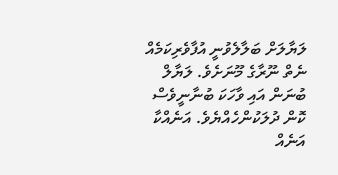ލަޔާލަށް ބަލާލެވުނީ އުފާވެރިކަމެއް ނެތް ނޫރާގެ މޫނަށެވެ. ލަޔާލް ބުނަން އައި ވާހަކަ ބުނާނީވެސް ކޮން ދުލަކުންހެއްޔެވެ. އަނެއްކާ އަނެއް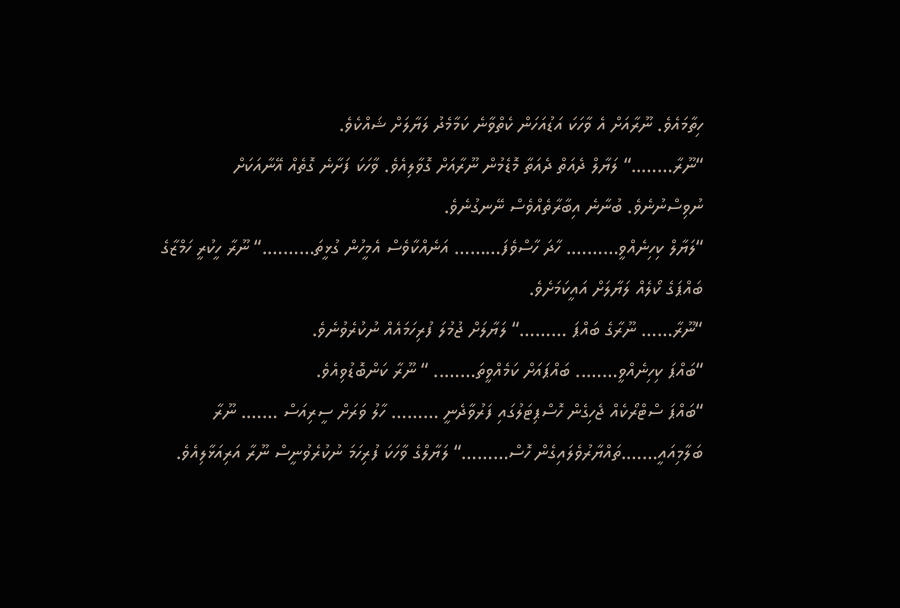ހިތާމައެވެ. ނޫރާއަށް އެ ވާހަކަ އަޑުއަހަން ކެތްވާނެ ކަމާމެދު ލަޔާލަށް ޝައްކެވެ.
“ނޫރާ……..“ ލަޔާލް ދެއަތް ދެއަތާ މޮޑެމުން ނޫރާއަށް ގޮވާލިއެވެ. ވާހަކަ ފަށާނެ ގޮތެއް އޭނާއަކަށް ނުވިސްނުނެވެ. ބުނާނެ އިބާރާތެއްވެސް ނޭނގުނެވެ.
“ލަޔާލް ކިހިނެއްވީ………. ހާދަ ހާސްވެފަ……… އަނެއްކާވެސް އެމީހުން ގުޅީތަ……….“ ނޫރާ ހީކުރީ ހަމްޒާގެ ބައްޕަގެ ކޯލެއް ލަޔާލަށް އައީކަމަށެވެ.
“ނޫރާ…… ނޫރާގެ ބައްޕަ ………“ ލަޔާލަށް ޖުމުލަ ފުރިހަމައެއް ނުކުރެވުނެވެ.
“ބައްޕަ ކިހިނެއްވީ…….. ބައްޕައަށް ކަމެއްވީތަ…….. “ ނޫރާ ކަންބޮޑުވިއެވެ.
“ބައްޕަ ސްޓްރޯކެއް ޖެހިގެން ހޮސްޕިޓަލުގައި ފަރުވާދެނީ ……… ހާލު ވަރަށް ސީރިއަސް ……. ނޫރާ ބަލާމިއައީ…….ތައްޔާރުވެލައިގެން ހޮސް………“ ލަޔާލްގެ ވާހަކަ ފުރިހަމަ ނުކުރެވުނީސް ނޫރާ އަރިއަޅާލިއެވެ.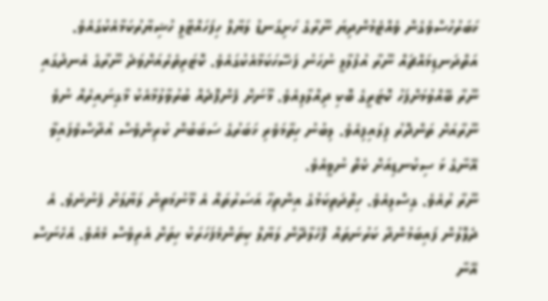ޚަބަރުހުސްވެގެން ވެއްޓެމުންދިޔަ ނޫރާގެ ހަށިގަނޑު ލަޔާލް ހިފަހައްޓާލީ ހުޝިޔާރުކަމާއެކުގައެވެ. އަތްދަނޑިމައްޗައް ނޫރާ އުފުލާލީ ނުހަނު ފަސޭހަކަމާއެކުގައެވެ. ކޮޓަރިތެރެއަށްވަދެ ނޫރާގެ އެނދުގައި ނޫރާ ބޭއްވުމަށްފަހު ކޮޓަރީގެ ބޮކި ދިއްލާލިއެވެ. މޫނަށް ފެންފޮދެއް ބުރުވާލުމާއެކު މާގިނައިރެއް ނުވެ ނޫރާއަށް ތަންދޮރު ފިލައިފިއެވެ. ލިބުނު ހިތާމަވެރި ޚަބަރުގެ ސަބަބުން ކުރިންވެސް އުދާސްވެފައިވާ އޭނާގެ ޅަ ސިކުނޑިއަށް ކެތް ނުވީއެވެ.
ނޫރާ ރުއެވެ. ގިސްލިއެވެ. ހިތްދަތިކަމުގެ އިންތިހާ އަސަރުތައް އެ މޫނުމަތިން ލަޔާލަށް ފެނުނެވެ. އެ ދެލޮލުން ފައިބަމުންދާ ކަރުނަތައް ފޮހެލާދޭން ލަޔާލް ކިތަންމެފަހަރަކު ހިތަށް އެރިވެސް މެއެވެ. އެހެނަސް އޭނާ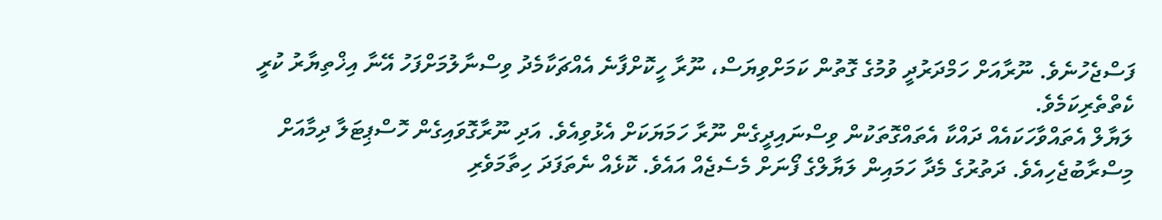ފަސްޖެހުނެވެ. ނޫރާއަށް ހަމްދަރުދީ ވުމުގެ ގޮތުން ކަމަށްވިޔަސް، ނޫރާ ހީކޮށްފާނެ އެއްޗަކާމެދު ވިސްނާލުމަށްފަހު އޭނާ އިޚްތިޔާރު ކުރީ ކެތްތެރިކަމެވެ.
ލަޔާލް އެތައްވާހަކައެއް ދައްކާ އެތައްގޮތަކުން ވިސްނައިދީގެން ނޫރާ ހަމަޔަކަށް އެޅުވިއެވެ. އަދި ނޫރާގޮވައިގެން ހޮސްޕިޓަލާ ދިމާއަށް މިސްރާބުޖެހިއެވެ. ދަތުރުގެ މެދާ ހަމައިން ލަޔާލްގެ ފޯނަށް މެސެޖެއް އައެވެ. ކޮޅެއް ނެތަފަދަ ހިތާމަވެރި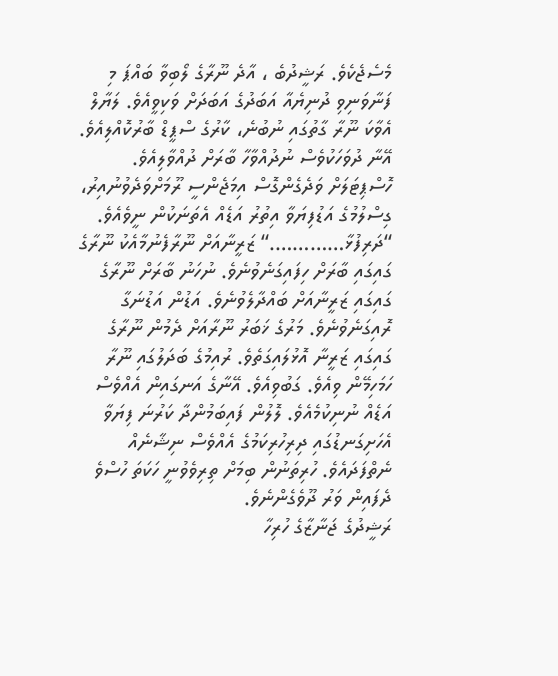މެސެޖެކެވެ. ރަޝީދުބެ ، އާދެ ނޫރާގެ ލޯބިވާ ބައްޕަ މި ފަނާވަނިވި ދުނިޔެއާ އަބަދުގެ އަބަދަށް ވަކިވީއެވެ. ލަޔާލް އެވާކަ ނޫރާ ގާތުގައި ނުބުނެ، ކާރުގެ ސްޕީޑް ބާރުކޮއްލިއެވެ. އޭނާ ދުވަހަކުވެސް ނުދުއްވާހާ ބާރަށް ދުއްވާލިއެވެ. ހޮސްޕިޓަލަށް ވަދެގެންގޮސް އިމަޖެންސީ ރޫމަށްވަދެވުނުއިރު، ގިސްލުމުގެ އަޑުފިޔަވާ އިތުރު އަޑެއް އެތަނަކުން ނީވެއެވެ.
“ދަރިފުޅާ………….“ ޒަރީނާއަށް ނޫރާފެނުމާއެކު ނޫރާގެ ގައިގައި ބާރަށް ހިފައިގަނެވުނެވެ. ނުހަނު ބާރަށް ނޫރާގެ ގައިގައި ޒަރީނާއަށް ބައްދާލެވުނެވެ. އަޑުން އަޑުނަގާ ރޮއިގަނެވުނެވެ. މަރުގެ ޚަބަރު ނޫރާއަށް ދެމުން ނޫރާގެ ގައިގައި ޒަރީނާ އޮޅުލައިގަތެވެ. ރުއިމުގެ ބަދަލުގައި ނޫރާ ހަމަހިމޭން ވިއެވެ. ގަބުވިއެވެ. އޭނާގެ އަނގައިން އެއްވެސް އަޑެއް ނުނިކުމެއެވެ. ލޮލުން ފައިބަމުންދާ ކަރުނަ ފިޔަވާ އެހަށިގަނޑުގައި ދިރިހުރިކަމުގެ އެއްވެސް ނިޝާނެއް ނެތްފަދައެވެ. ހުރިތަނުން ބިމަށް ތިރިވެވުނީ ހަކަތަ ހުސްވެ ދެފައިން ވަރު ދޫވެގެންނެވެ.
ރަޝީދުގެ ޖަނާޒާގެ ހުރިހާ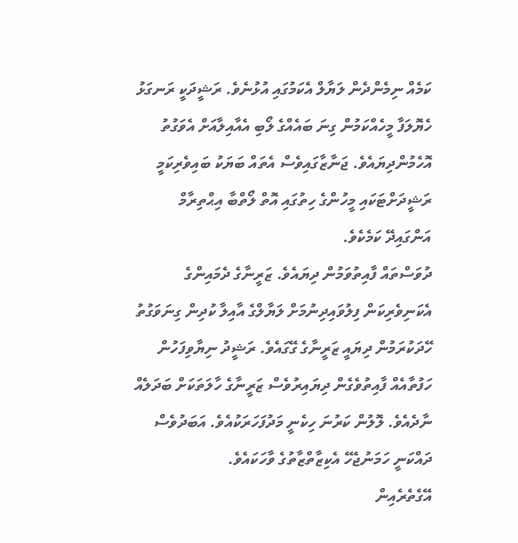ކަމެއް ނިމެންދެން ލަޔާލް އެކަމުގައި އުޅުނެވެ. ރަޝީދަކީ ރަނގަޅު ހެޔޮލަފާ މީހެއްކަމުން ގިނަ ބައެއްގެ ލޯބި އެއާއިލާއަށް އެވަގުތު އޮހެމުންދިޔައެވެ. ޖަނާޒާގައިވެސް އެތައް ބަޔަކު ބައިވެރިކަމީ ރަޝީދަށްޓަކައި މީހުންގެ ހިތުގައި އޮތް ލޯތްބާ އިޙްތިރާމް އަންގައިދޭ ކަމެކެވެ.
ދުވަސްތައް ފާއިތުވަމުން ދިޔައެވެ. ޒަރީނާގެ ދެމައިންގެ އެކަނިވެރިކަން ފިލުވައިދިނުމަށް ލަޔާލްގެ އާއިލާ ކުދިން ގިނަވަގުތު ހޭދަކުރަމުން ދިޔައީ ޒަރީނާގެ ގޭގައެވެ. ރަޝީދު ނިޔާވިފަހުން ހަފުތާއެއް ފާއިތުވެގެން ދިޔައިރުވެސް ޒަރީނާގެ ހާލަތަކަށް ބަދަލެއް ނާދެއެވެ. ލޮލުން ކަރުނަ ހިކެނީ މަދުފަހަރަކުއެވެ. އަބަދުވެސް ދައްކަނީ ހަމަނުޖެހޭ އެކިޒާތްޒާތުގެ ވާހަކައެވެ.
އޭގެތެރެއިން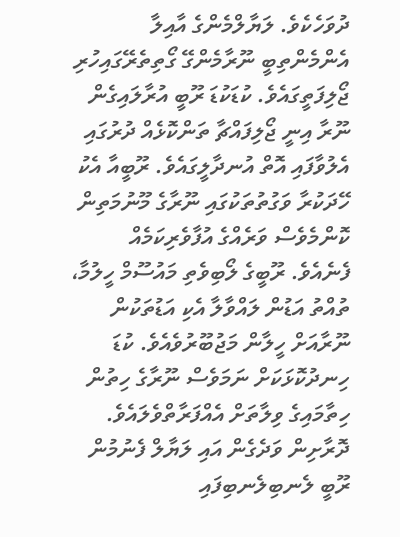ދުވަހެކެވެ. ލަޔާލްމެންގެ އާއިލާ އެންމެންތިބީ ނޫރާމެންގޭ ގޯތިތެރޭގައިހުރި ޖޯލިފަތީގައެވެ. ކުޑަކުޑަ ރޫބީ އުރާލައިގެން ނޫރާ އިނީ ޖޯލިފައްޗާ ތަންކޮޅެއް ދުރުގައި އެލުވާފައި އޮތް އުނދާލީގައެވެ. ރޫބީއާ އެކު ހޭދަކުރާ ވަގުތުތަކުގައި ނޫރާގެ މޫނުމަތިން ކޮންމެވެސް ވަރެއްގެ އުފާވެރިކަމެއް ފެނެއެވެ. ރޫބީގެ ލޯބިވެތި މައުސޫމް ހީލުމާ، ތުއްތު އަޑުން ލައްވާލާ އެކި އަޑުތަކުން ނޫރާއަށް ހީލާން މަޖުބޫރުވެއެވެ. ކުޑަ ހިނދުކޮޅަކަށް ނަމަވެސް ނޫރާގެ ހިތުން ހިތާމައިގެ ވިލާތަށް އެއްފަރާތްވެލައެވެ.
ދޮރާށިން ވަދެގެން އައި ލަޔާލް ފެނުމުން ރޫބީ ލެނބިލެނބިފައި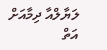ލަޔާލްއާ ދިމާއަށް އަތް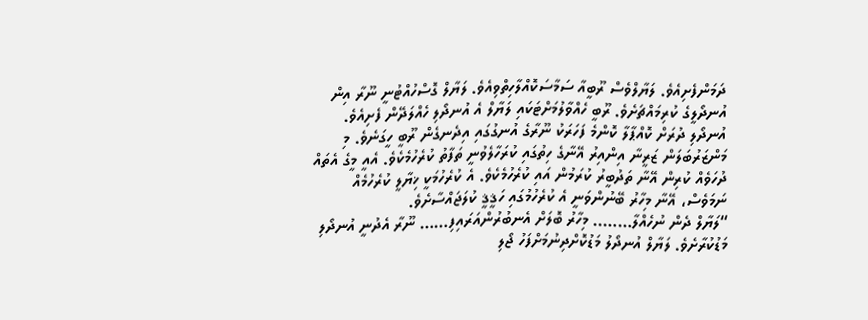ދަމަންފެށިއެވެ. ލަޔާލްވެސް ރޫބީއާ ސަމާސަކޮއްލާހިތްވިއެވެ. ލަޔާލް ގޮސްހުއްޓުނީ ނޫރާ އިން އުނދޯލީގެ ކުރިމައްޗަށެވެ. ރޫބީ ހެއްވާލުމަށްޓަކައި ލަޔާލް އެ އުނދޯލި ހެއްލަދޭން ފެށިއެވެ. އުނދޯލި ދުރަށް ކޮއްޕާލާ ކޮންމެ ފަހަރަކު ނޫރާގެ އުނގުގައި އިދެނގެން ރޫބީ ހީގަނެވެ. މި މަންޒަރުބަލަން ޒަރީނާ އިންއިރު އޭނާގެ ހިތުގައި ކުރަހާލެވުނީ ތަފާތު ކުރެހުމެކެވެ. އެއީ މީގެ އެތައް ދުހަވެއް ކުރިން އޭނާ ތަދުބީރު ކުރަމުން އައި ކުރެހުމެކެވެ. އެ ކުރެހުމަކީ ޚިޔާލީ ކުރެހުމެއް ނަމަވެސް، އޭނާ މިހާރު ބޭނުންވަނީ އެ ކުރެހުމުގައި ހަޤީޤީ ކުލަޖައްސާށެވެ.
“ލަޔާލް ދެން ނުހެއްލާ…….. މިހާރު ބޮލަށް އެނބުރުންއަރައިފި…… ނޫރާ އެދުނީ އުނދޯލި މަޑުކުރާށެވެ. ލަޔާލް އުނދޯލު މަޑުކޮށްދިނުމަށްފަހު ޖޯލި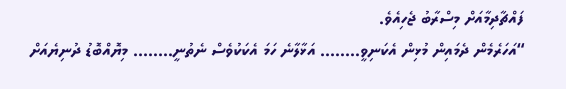ފައްޗާދިމާއަށް މިސްރާބު ޖެހިއެވެ.
“އަހަރެމެން ދެމައިން މުޅިން އެކަނިވީ…….. އަޅާލާނެ ހަމަ އެކަކުވެސް ނެތުނީ…….. މިޔޮއްބޮޑު ދުނިޔެއަށް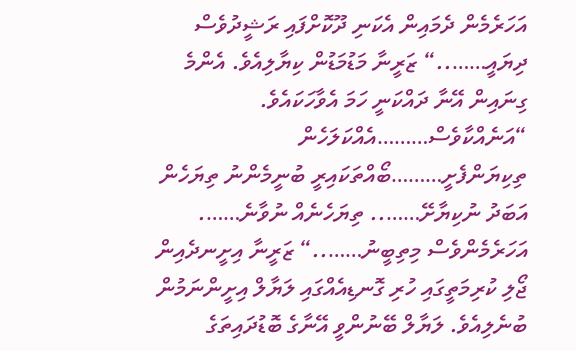އަހަރެމެން ދެމައިން އެކަނި ދޫކޮށްފައި ރަޝީދުވެސް ދިޔައީ……..“ ޒަރީނާ މަޑުމަޑުން ކިޔާލިއެވެ. އެންމެ ގިނައިން އޭނާ ދައްކަނީ ހަމަ އެވާހަކައެވެ.
“އަނެއްކާވެސް………އެއްކަލަހެން ތިކިޔަންފެށީ………ބޯއްތަކައިރީ ބުނީމެންނު ތިޔަހެން އަބަދު ނުކިޔާށޭ…….. ތިޔަހެނެއް ނުވާނެ……. އަހަރެމެންވެސް މިތިބީނު……..“ ޒަރީނާ އިށީނދެއިން ޖޯލި ކުރިމަތީގައި ހުރި ގޮނޑިއެއްގައި ލަޔާލް އިށީންނަމުން ބުނެލިއެވެ. ލަޔާލް ބޭނުންވީ އޭނާގެ ބޮޑުދައިތަގެ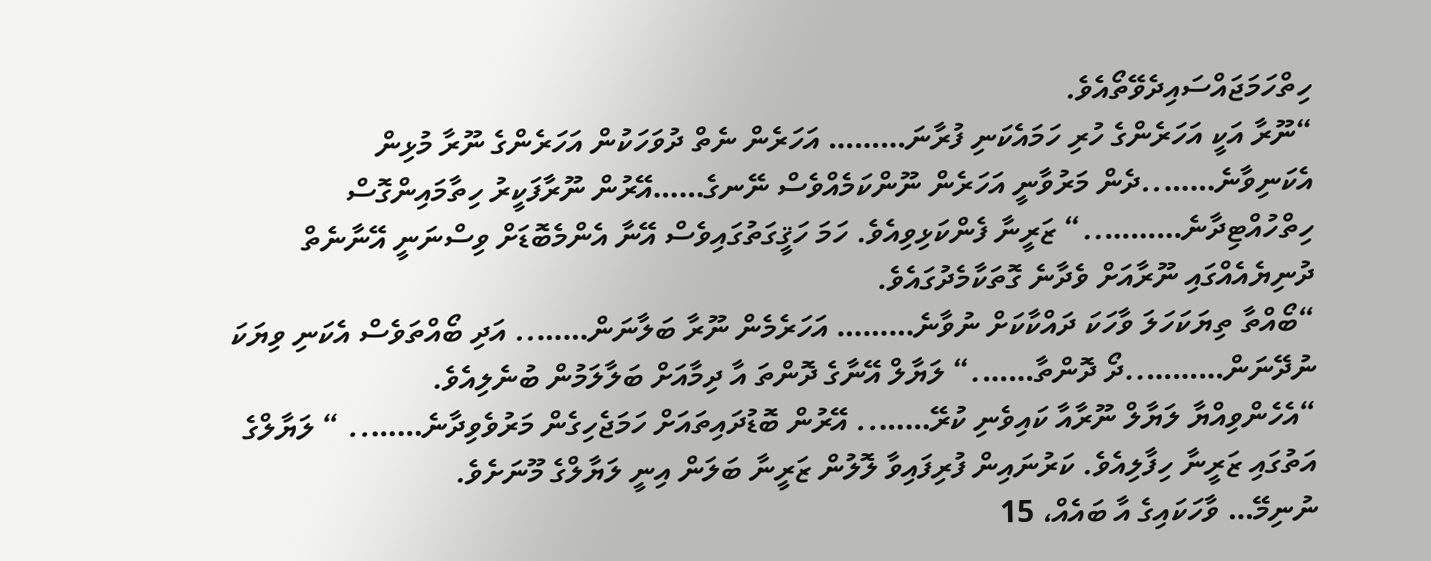ހިތްހަމަޖައްސައިދެވޭތޯއެވެ.
“ނޫރާ އަކީ އަހަރެންގެ ހުރި ހަމައެކަނި ފުރާނަ……… އަހަރެން ނެތް ދުވަހަކުން އަހަރެންގެ ނޫރާ މުޅިން އެކަނިވާނެ……..ދެން މަރުވާނީ އަހަރެން ނޫންކަމެއްވެސް ނޭނގެ……އޭރުން ނޫރާފަކީރު ހިތާމައިންގޮސް ހިތްހުއްޓިދާނެ………..“ ޒަރީނާ ފެންކަޅިވިއެވެ. ހަމަ ހަޤީގަތުގައިވެސް އޭނާ އެންމެބޮޑަށް ވިސްނަނީ އޭނާނެތް ދުނިޔެއެއްގައި ނޫރާއަށް ވެދާނެ ގޮތަކާމެދުގައެވެ.
“ބޯއްތާ ތިޔަކަހަލަ ވާހަކަ ދައްކާކަށް ނުވާނެ……… އަހަރެމެން ނޫރާ ބަލާނަން…….. އަދި ބޯއްތަވެސް އެކަނި ވިޔަކަ ނުދޭނަން………..ދޯ ދޮންތާ…….“ ލަޔާލް އޭނާގެ ދޮންތަ އާ ދިމާއަށް ބަލާލަމުން ބުނެލިއެވެ.
“އެހެންވިއްޔާ ލަޔާލް ނޫރާއާ ކައިވެނި ކުރޭ…….. އޭރުން ބޮޑުދައިތައަށް ހަމަޖެހިގެން މަރުވެވިދާނެ…….. “ ލަޔާލްގެ އަތުގައި ޒަރީނާ ހިފާލިއެވެ. ކަރުނައިން ފުރިފައިވާ ލޮލުން ޒަރީނާ ބަލަން އިނީ ލަޔާލްގެ މޫނަށެވެ.
ނުނިމޭ… ވާހަކައިގެ އާ ބައެއް، 15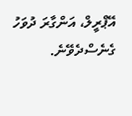އޭޕްރީލް، އަންގާރަ ދުވަހު ގެނެސްދެވޭނެ.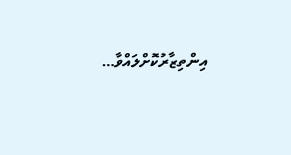އިންތިޒާރުކޮށްލައްވާ…